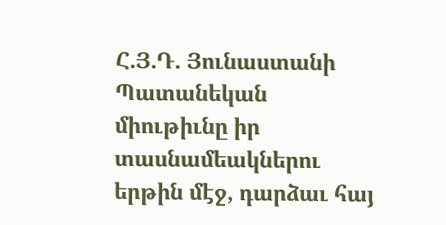Հ.Յ.Դ. Յունաստանի Պատանեկան միութիւնը իր տասնամեակներու երթին մէջ, դարձաւ հայ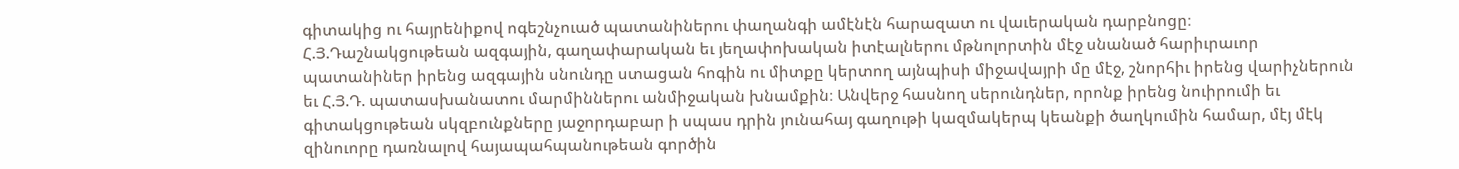գիտակից ու հայրենիքով ոգեշնչուած պատանիներու փաղանգի ամէնէն հարազատ ու վաւերական դարբնոցը։
Հ.Յ.Դաշնակցութեան ազգային, գաղափարական եւ յեղափոխական իտէալներու մթնոլորտին մէջ սնանած հարիւրաւոր պատանիներ իրենց ազգային սնունդը ստացան հոգին ու միտքը կերտող այնպիսի միջավայրի մը մէջ, շնորհիւ իրենց վարիչներուն եւ Հ.Յ.Դ. պատասխանատու մարմիններու անմիջական խնամքին։ Անվերջ հասնող սերունդներ, որոնք իրենց նուիրումի եւ գիտակցութեան սկզբունքները յաջորդաբար ի սպաս դրին յունահայ գաղութի կազմակերպ կեանքի ծաղկումին համար, մէյ մէկ զինուորը դառնալով հայապահպանութեան գործին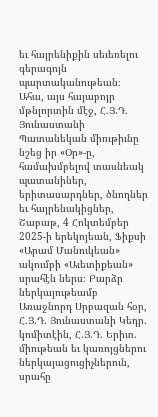եւ հայրենիքին սեւեռելու գերագոյն պարտականութեան։
Ահա, այս հայաբոյր մթնլորտին մէջ, Հ.Յ.Դ. Յունաստանի Պատանեկան միութիւնը նշեց իր «Օր»-ը, համախմբելով տասնեակ պատանիներ, երիտասարդներ, ծնողներ եւ հայրենակիցներ, Շաբաթ, 4 Հոկտեմբեր 2025-ի երեկոյեան, Ֆիքսի «Արամ Մանուկեան» ակումբի «Աւետիքեան» սրահէն ներս։ Բարձր ներկայութեամբ Առաջնորդ Սրբազան հօր, Հ.Յ.Դ. Յունաստանի Կեդր. կոմիտէին, Հ.Յ.Դ. Երիտ. միութեան եւ կառոյցներու ներկայացուցիչներուն, սրահը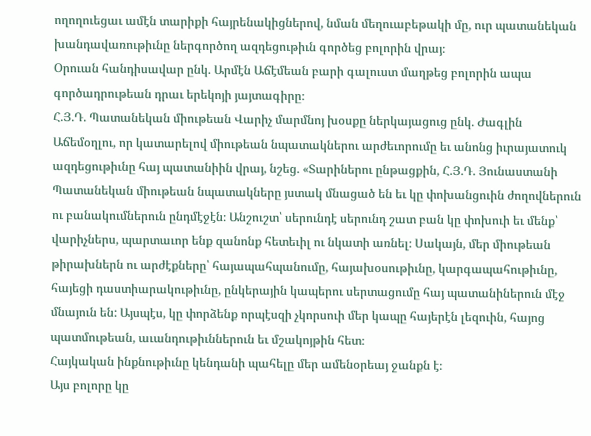ողողուեցաւ ամէն տարիքի հայրենակիցներով, նման մեղուաբեթակի մը, ուր պատանեկան խանդավառութիւնը ներգործող ազդեցութիւն գործեց բոլորին վրայ։
Օրուան հանդիսավար ընկ. Արմէն Աճէմեան բարի գալուստ մաղթեց բոլորին ապա գործադրութեան դրաւ երեկոյի յայտագիրը։
Հ.Յ.Դ. Պատանեկան միութեան Վարիչ մարմնոյ խօսքը ներկայացուց ընկ. Ժագլին Աճեմօղլու, որ կատարելով միութեան նպատակներու արժեւորումը եւ անոնց իւրայատուկ ազդեցութիւնը հայ պատանիին վրայ, նշեց. «Տարիներու ընթացքին, Հ.Յ.Դ. Յունաստանի Պատանեկան միութեան նպատակները յստակ մնացած են եւ կը փոխանցուին ժողովներուն ու բանակումներուն ընդմէջէն։ Անշուշտ՝ սերունդէ սերունդ շատ բան կը փոխուի եւ մենք՝ վարիչներս, պարտաւոր ենք զանոնք հետեւիլ ու նկատի առնել։ Սակայն, մեր միութեան թիրախներն ու արժէքները՝ հայապահպանումը, հայախօսութիւնը, կարգապահութիւնը, հայեցի դաստիարակութիւնը, ընկերային կապերու սերտացումը հայ պատանիներուն մէջ մնայուն են: Այսպէս, կը փորձենք որպէսզի չկորսուի մեր կապը հայերէն լեզուին, հայոց պատմութեան, աւանդութիւններուն եւ մշակոյթին հետ։
Հայկական ինքնութիւնը կենդանի պահելը մեր ամենօրեայ ջանքն է։
Այս բոլորը կը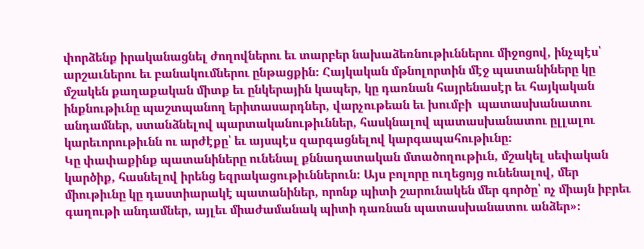փորձենք իրականացնել ժողովներու եւ տարբեր նախաձեռնութիւններու միջոցով, ինչպէս՝ արշաւներու եւ բանակումներու ընթացքին։ Հայկական մթնոլորտին մէջ պատանիները կը մշակեն քաղաքական միտք եւ ընկերային կապեր, կը դառնան հայրենասէր եւ հայկական ինքնութիւնը պաշտպանող երիտասարդներ, վարչութեան եւ խումբի  պատասխանատու անդամներ, ստանձնելով պարտականութիւններ, հասկնալով պատասխանատու ըլլալու կարեւորութիւնն ու արժէքը՝ եւ այսպէս զարգացնելով կարգապահութիւնը։
Կը փափաքինք պատանիները ունենալ քննադատական մտածողութիւն, մշակել սեփական կարծիք, հասնելով իրենց եզրակացութիւններուն։ Այս բոլորը ուղեցոյց ունենալով, մեր միութիւնը կը դաստիարակէ պատանիներ, որոնք պիտի շարունակեն մեր գործը՝ ոչ միայն իբրեւ գաղութի անդամներ, այլեւ միաժամանակ պիտի դառնան պատասխանատու անձեր»։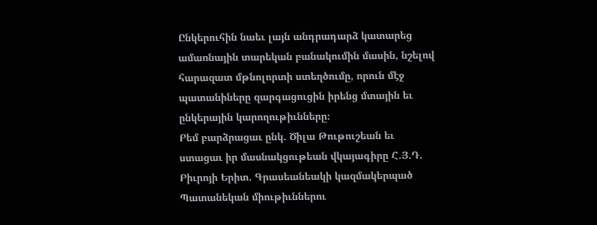Ընկերուհին նաեւ լայն անդրադարձ կատարեց ամառնային տարեկան բանակումին մասին, նշելով հարազատ մթնոլորտի ստեղծումը, որուն մէջ պատանիները զարգացուցին իրենց մտային եւ ընկերային կարողութիւնները։
Բեմ բարձրացաւ ընկ. Ծիլա Թութուշեան եւ ստացաւ իր մասնակցութեան վկայագիրը Հ.Յ.Դ. Բիւրոյի Երիտ. Գրասեանեակի կազմակերպած Պատանեկան միութիւններու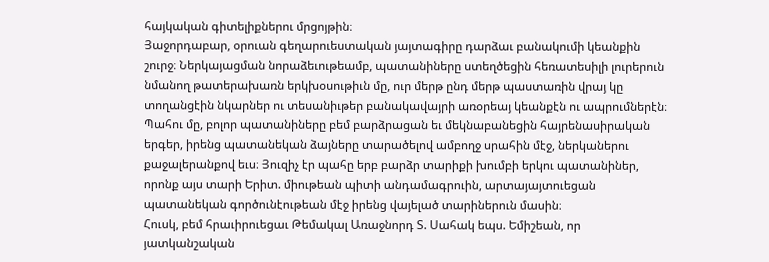հայկական գիտելիքներու մրցոյթին։
Յաջորդաբար, օրուան գեղարուեստական յայտագիրը դարձաւ բանակումի կեանքին շուրջ։ Ներկայացման նորաձեւութեամբ, պատանիները ստեղծեցին հեռատեսիլի լուրերուն նմանող թատերախառն երկխօսութիւն մը, ուր մերթ ընդ մերթ պաստառին վրայ կը տողանցէին նկարներ ու տեսանիւթեր բանակավայրի առօրեայ կեանքէն ու ապրումներէն։ Պահու մը, բոլոր պատանիները բեմ բարձրացան եւ մեկնաբանեցին հայրենասիրական երգեր, իրենց պատանեկան ձայները տարածելով ամբողջ սրահին մէջ, ներկաներու քաջալերանքով եւս։ Յուզիչ էր պահը երբ բարձր տարիքի խումբի երկու պատանիներ, որոնք այս տարի Երիտ. միութեան պիտի անդամագրուին, արտայայտուեցան պատանեկան գործունէութեան մէջ իրենց վայելած տարիներուն մասին։
Հուսկ, բեմ հրաւիրուեցաւ Թեմակալ Առաջնորդ Տ. Սահակ եպս. Եմիշեան, որ յատկանշական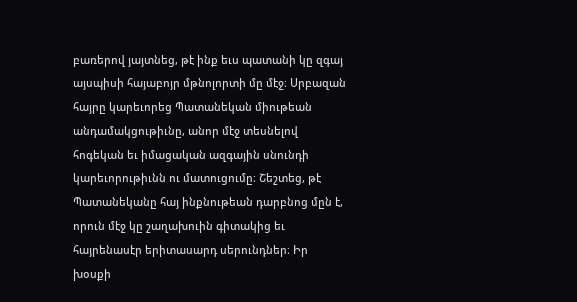բառերով յայտնեց, թէ ինք եւս պատանի կը զգայ այսպիսի հայաբոյր մթնոլորտի մը մէջ։ Սրբազան հայրը կարեւորեց Պատանեկան միութեան անդամակցութիւնը, անոր մէջ տեսնելով հոգեկան եւ իմացական ազգային սնունդի կարեւորութիւնն ու մատուցումը։ Շեշտեց, թէ Պատանեկանը հայ ինքնութեան դարբնոց մըն է, որուն մէջ կը շաղախուին գիտակից եւ հայրենասէր երիտասարդ սերունդներ։ Իր խօսքի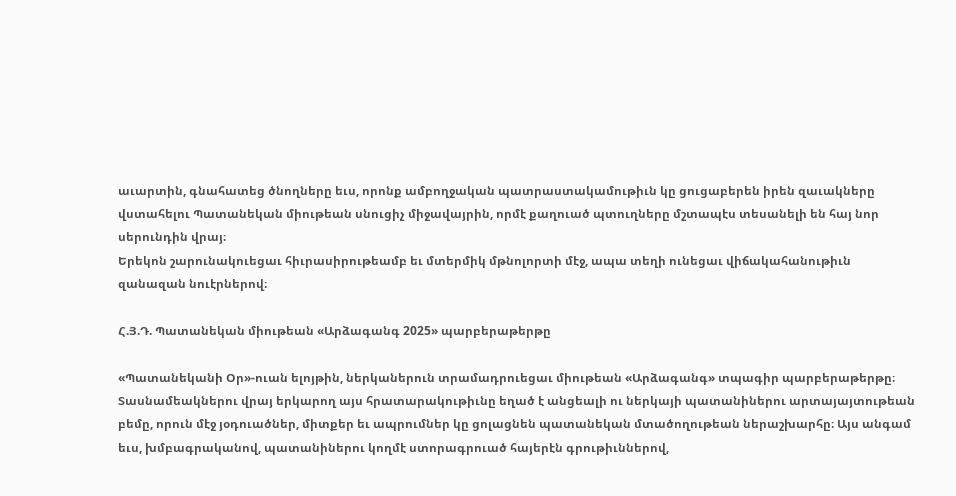աւարտին, գնահատեց ծնողները եւս, որոնք ամբողջական պատրաստակամութիւն կը ցուցաբերեն իրեն զաւակները վստահելու Պատանեկան միութեան սնուցիչ միջավայրին, որմէ քաղուած պտուղները մշտապէս տեսանելի են հայ նոր սերունդին վրայ։
Երեկոն շարունակուեցաւ հիւրասիրութեամբ եւ մտերմիկ մթնոլորտի մէջ, ապա տեղի ունեցաւ վիճակահանութիւն զանազան նուէրներով։

Հ.Յ.Դ. Պատանեկան միութեան «Արձագանգ 2025» պարբերաթերթը

«Պատանեկանի Օր»-ուան ելոյթին, ներկաներուն տրամադրուեցաւ միութեան «Արձագանգ» տպագիր պարբերաթերթը։ Տասնամեակներու վրայ երկարող այս հրատարակութիւնը եղած է անցեալի ու ներկայի պատանիներու արտայայտութեան բեմը, որուն մէջ յօդուածներ, միտքեր եւ ապրումներ կը ցոլացնեն պատանեկան մտածողութեան ներաշխարհը։ Այս անգամ եւս, խմբագրականով, պատանիներու կողմէ ստորագրուած հայերէն գրութիւններով,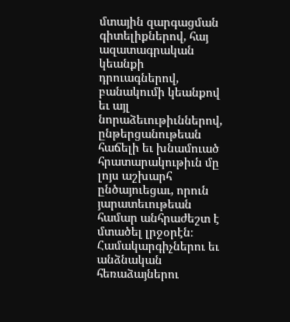մտային զարգացման գիտելիքներով, հայ ազատագրական կեանքի դրուագներով, բանակումի կեանքով եւ այլ նորաձեւութիւններով, ընթերցանութեան հաճելի եւ խնամուած հրատարակութիւն մը լոյս աշխարհ ընծայուեցաւ, որուն յարատեւութեան համար անհրաժեշտ է մտածել լրջօրէն։ Համակարգիչներու եւ անձնական հեռաձայներու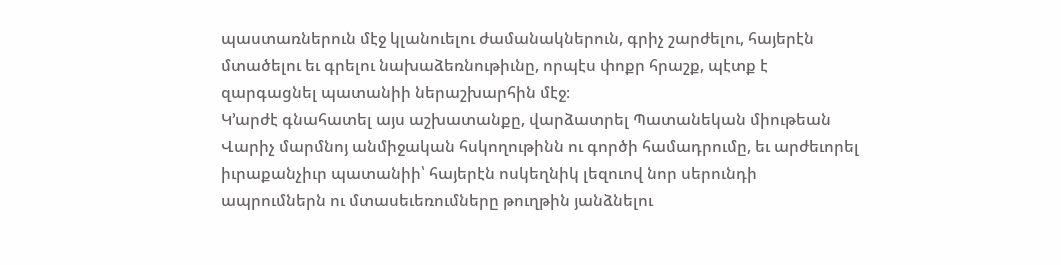պաստառներուն մէջ կլանուելու ժամանակներուն, գրիչ շարժելու, հայերէն մտածելու եւ գրելու նախաձեռնութիւնը, որպէս փոքր հրաշք, պէտք է զարգացնել պատանիի ներաշխարհին մէջ։
Կ՚արժէ գնահատել այս աշխատանքը, վարձատրել Պատանեկան միութեան Վարիչ մարմնոյ անմիջական հսկողութինն ու գործի համադրումը, եւ արժեւորել իւրաքանչիւր պատանիի՝ հայերէն ոսկեղնիկ լեզուով նոր սերունդի ապրումներն ու մտասեւեռումները թուղթին յանձնելու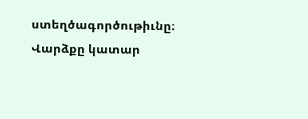ստեղծագործութիւնը։ Վարձքը կատար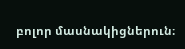բոլոր մասնակիցներուն։